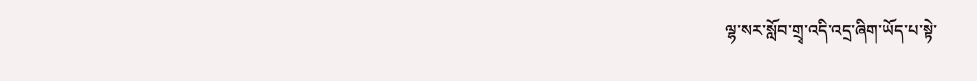ལྷ་སར་སློབ་གྲྭ་འདི་འདྲ་ཞིག་ཡོད་པ་སྟེ་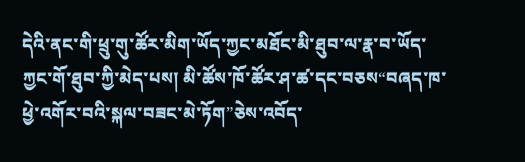དེའི་ནང་གི་ཕྲུ་གུ་ཚོར་མིག་ཡོད་ཀྱང་མཐོང་མི་ཐུབ་ལ་རྣ་བ་ཡོད་ཀྱང་གོ་ཐུབ་ཀྱི་མེད་པས། མི་ཚོས་ཁོ་ཚོར་ཤ་ཚ་དང་བཅས“བཞད་ཁ་ཕྱེ་འགོར་བའི་སྐལ་བཟང་མེ་ཏོག”ཅེས་འབོད་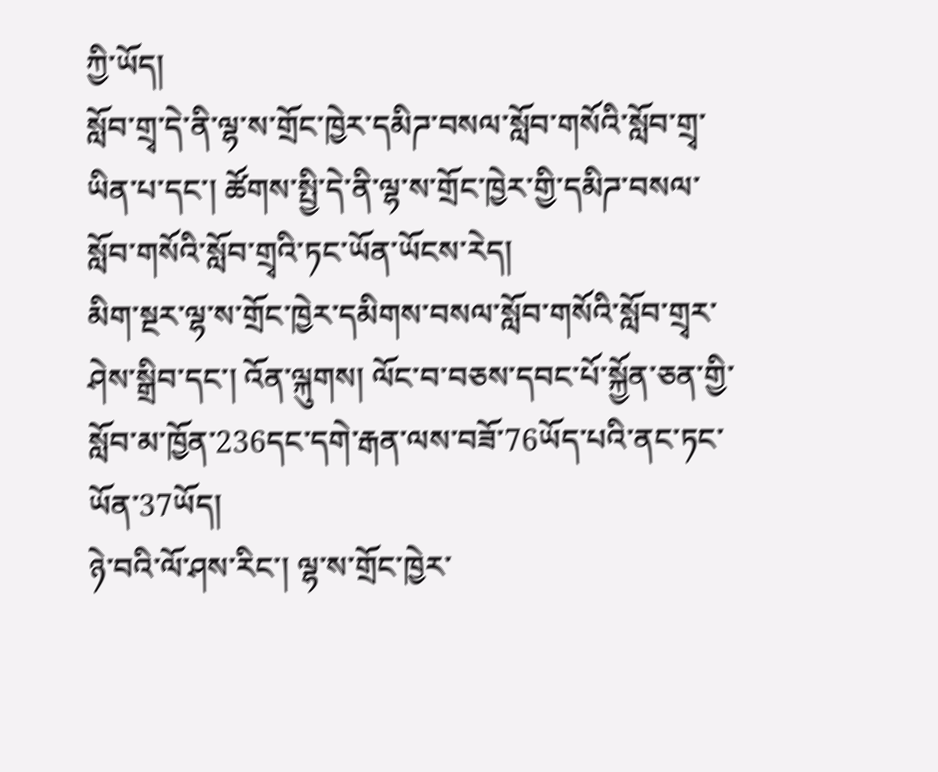ཀྱི་ཡོད།
སློབ་གྲྭ་དེ་ནི་ལྷ་ས་གྲོང་ཁྱེར་དམིཌ་བསལ་སློབ་གསོའི་སློབ་གྲྭ་ཡིན་པ་དང་། ཚོགས་སྤྱི་དེ་ནི་ལྷ་ས་གྲོང་ཁྱེར་གྱི་དམིཌ་བསལ་སློབ་གསོའི་སློབ་གྲྭའི་ཏང་ཡོན་ཡོངས་རེད།
མིག་སྔར་ལྷ་ས་གྲོང་ཁྱེར་དམིགས་བསལ་སློབ་གསོའི་སློབ་གྲྭར་ཤེས་སྒྲིབ་དང་། འོན་ལྐུགས། ལོང་བ་བཅས་དབང་པོ་སྐྱོན་ཅན་གྱི་སློབ་མ་ཁྱོན་236དང་དགེ་རྒན་ལས་བཟོ་76ཡོད་པའི་ནང་ཏང་ཡོན་37ཡོད།
ཉེ་བའི་ལོ་ཤས་རིང་། ལྷ་ས་གྲོང་ཁྱེར་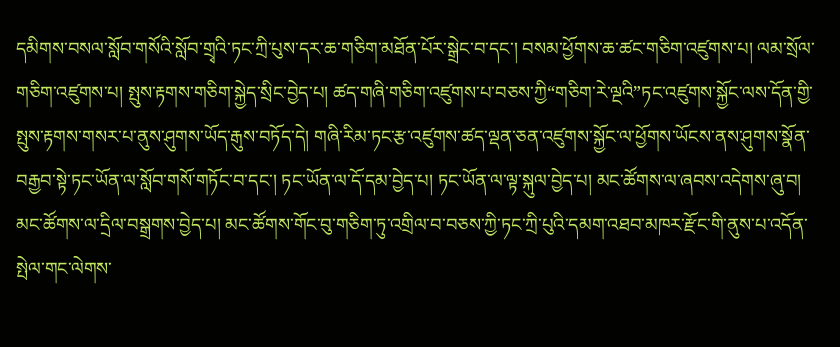དམིགས་བསལ་སློབ་གསོའི་སློབ་གྲྭའི་ཏང་ཀྲི་པུས་དར་ཆ་གཅིག་མཐོན་པོར་སྒྲེང་བ་དང་། བསམ་ཕྱོགས་ཆ་ཚང་གཅིག་འཛུགས་པ། ལམ་སྲོལ་གཅིག་འཛུགས་པ། སྤུས་རྟགས་གཅིག་སྐྱེད་སྲིང་བྱེད་པ། ཚད་གཞི་གཅིག་འཛུགས་པ་བཅས་ཀྱི“གཅིག་རེ་ལྔའི”ཏང་འཛུགས་སྐྱོང་ལས་དོན་གྱི་སྤུས་རྟགས་གསར་པ་ནུས་ཤུགས་ཡོད་རྒུས་བཏོད་དེ། གཞི་རིམ་ཏང་རྩ་འཛུགས་ཚད་ལྡན་ཅན་འཛུགས་སྐྱོང་ལ་ཕྱོགས་ཡོངས་ནས་ཤུགས་སྣོན་བརྒྱབ་སྟེ་ཏང་ཡོན་ལ་སློབ་གསོ་གཏོང་བ་དང་། ཏང་ཡོན་ལ་དོ་དམ་བྱེད་པ། ཏང་ཡོན་ལ་ལྟ་སྐུལ་བྱེད་པ། མང་ཚོགས་ལ་ཞབས་འདེགས་ཞུ་བ། མང་ཚོགས་ལ་དྲིལ་བསྒྲགས་བྱེད་པ། མང་ཚོགས་གོང་བུ་གཅིག་ཏུ་འགྲིལ་བ་བཅས་ཀྱི་ཏང་ཀྲི་པུའི་དམག་འཐབ་མཁར་རྫོང་གི་ནུས་པ་འདོན་སྤེལ་གང་ལེགས་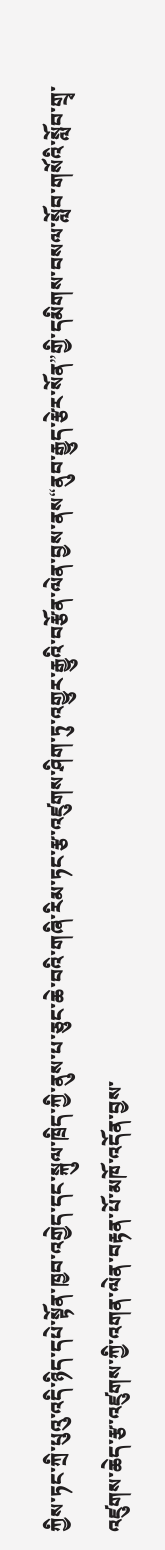ཀྱིས་ཏང་ཀྲི་པུའུ་འདི་ཉིད་དཔེ་སྟོན་ཁྱབ་འགྱེད་དང་སྐུལ་ཁྲིད་ཀྱི་ནུས་པ་ཅུང་ཆེ་བའི་གཞི་རིམ་ཏང་རྩ་འཛུགས་ཤིག་ཏུ་འགྱུར་རྒྱུའི་བརྩོན་ལེན་བྱས་ནས“ནུབ་རྒྱུད་རྩེར་སོན”གྱི་དམིགས་བསལ་སློབ་གསོའི་སློབ་གྲྭ་འཛུགས་ཆེད་རྩ་འཛུགས་ཀྱི་འགན་ལེན་བརྟན་པོ་མཁོ་འདོན་བྱས་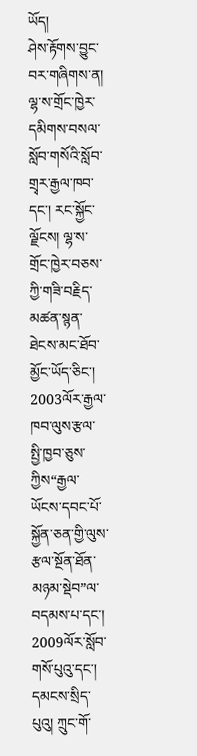ཡོད།
ཤེས་རྟོགས་བྱུང་བར་གཞིགས་ན། ལྷ་ས་གྲོང་ཁྱེར་དམིགས་བསལ་སློབ་གསོའི་སློབ་གྲྭར་རྒྱལ་ཁབ་དང་། རང་སྐྱོང་ལྗོངས། ལྷ་ས་གྲོང་ཁྱེར་བཅས་ཀྱི་གཟི་བརྗིད་མཚན་སྙན་ཐེངས་མང་ཐོབ་མྱོང་ཡོད་ཅིང་། 2003ལོར་རྒྱལ་ཁབ་ལུས་རྩལ་སྤྱི་ཁྱབ་ཅུས་ཀྱིས“རྒྱལ་ཡོངས་དབང་པོ་སྐྱོན་ཅན་གྱི་ལུས་རྩལ་སྔོན་ཐོན་མཉམ་སྡེབ”ལ་བདམས་པ་དང་། 2009ལོར་སློབ་གསོ་པུའུ་དང་། དམངས་སྲིད་པུའུ། ཀྲུང་གོ་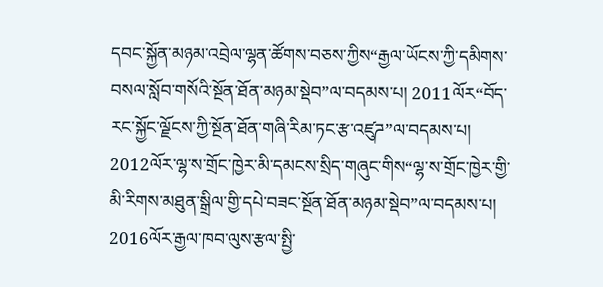དབང་སྐྱོན་མཉམ་འབྲེལ་ལྷན་ཚོགས་བཅས་ཀྱིས“རྒྱལ་ཡོངས་ཀྱི་དམིགས་བསལ་སློབ་གསོའི་སྔོན་ཐོན་མཉམ་སྡེབ”ལ་བདམས་པ། 2011ལོར“བོད་རང་སྐྱོང་ལྗོངས་ཀྱི་སྔོན་ཐོན་གཞི་རིམ་ཏང་རྩ་འཛུཌ”ལ་བདམས་པ། 2012ལོར་ལྷ་ས་གྲོང་ཁྱེར་མི་དམངས་སྲིད་གཞུང་གིས“ལྷ་ས་གྲོང་ཁྱེར་གྱི་མི་རིགས་མཐུན་སྒྲིལ་གྱི་དཔེ་བཟང་སྔོན་ཐོན་མཉམ་སྡེབ”ལ་བདམས་པ། 2016ལོར་རྒྱལ་ཁབ་ལུས་རྩལ་སྤྱི་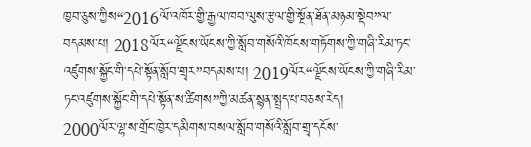ཁྱབ་ཅུས་ཀྱིས“2016ལོ་འཁོར་གྱི་རྒྱལ་ཁབ་ལུས་རྩལ་གྱི་སྔོན་ཐོན་མཉམ་སྡེབ”ལ་བདམས་པ། 2018ལོར“ལྗོངས་ཡོངས་ཀྱི་སློབ་གསོའི་ཁོངས་གཏོགས་ཀྱི་གཞི་རིམ་ཏང་འཛུགས་སྐྱོང་གི་དཔེ་སྟོན་སློབ་གྲྭར”བདམས་པ། 2019ལོར“ལྗོངས་ཡོངས་ཀྱི་གཞི་རིམ་ཏང་འཛུགས་སྐྱོང་གི་དཔེ་སྟོན་ས་ཚིགས”ཀྱི་མཚན་སྙན་སྤྲད་པ་བཅས་རེད།
2000ལོར་ལྷ་ས་གྲོང་ཁྱེར་དམིགས་བསལ་སློབ་གསོའི་སློབ་གྲྭ་དངོས་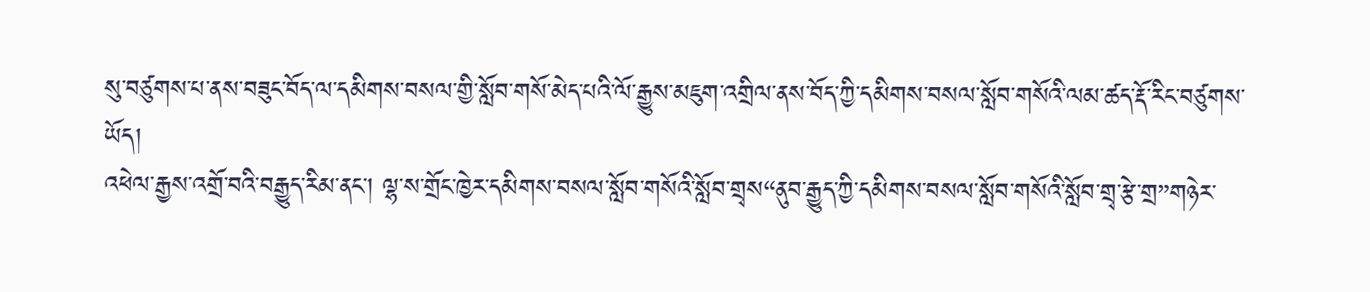སུ་བཙུགས་པ་ནས་བཟུང་བོད་ལ་དམིགས་བསལ་གྱི་སློབ་གསོ་མེད་པའི་ལོ་རྒྱུས་མཇུག་འགྲིལ་ནས་བོད་ཀྱི་དམིགས་བསལ་སློབ་གསོའི་ལམ་ཚད་རྡོ་རིང་བཙུགས་ཡོད།
འཕེལ་རྒྱས་འགྲོ་བའི་བརྒྱུད་རིམ་ནང་། ལྷ་ས་གྲོང་ཁྱེར་དམིགས་བསལ་སློབ་གསོའི་སློབ་གྲྭས“ནུབ་རྒྱུད་ཀྱི་དམིགས་བསལ་སློབ་གསོའི་སློབ་གྲྭ་རྩེ་གྲ”གཉེར་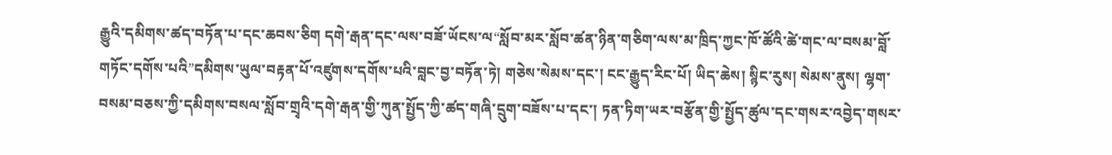རྒྱུའི་དམིགས་ཚད་བཏོན་པ་དང་ཆབས་ཅིག དགེ་རྒན་དང་ལས་བཟོ་ཡོངས་ལ“སློབ་མར་སློབ་ཚན་ཉིན་གཅིག་ལས་མ་ཁྲིད་ཀྱང་ཁོ་ཚོའི་ཚེ་གང་ལ་བསམ་བློ་གཏོང་དགོས་པའི”དམིགས་ཡུལ་བརྟན་པོ་འཛུགས་དགོས་པའི་བླང་བྱ་བཏོན་ཏེ། གཅེས་སེམས་དང་། ངང་རྒྱུད་རིང་པོ། ཡིད་ཆེས། སྙིང་རུས། སེམས་ནུས། ལྷག་བསམ་བཅས་ཀྱི་དམིགས་བསལ་སློབ་གྲྭའི་དགེ་རྒན་གྱི་ཀུན་སྤྱོད་ཀྱི་ཚད་གཞི་དྲུག་བཟོས་པ་དང་། ཏན་ཏིག་ཡར་བརྩོན་གྱི་སྤྱོད་ཚུལ་དང་གསར་འབྱེད་གསར་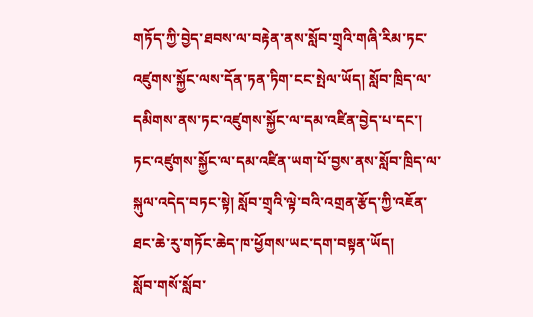གཏོད་ཀྱི་བྱེད་ཐབས་ལ་བརྟེན་ནས་སློབ་གྲྭའི་གཞི་རིམ་ཏང་འཛུགས་སྐྱོང་ལས་དོན་ཏན་ཏིག་ངང་སྤེལ་ཡོད། སློབ་ཁྲིད་ལ་དམིགས་ནས་ཏང་འཛུགས་སྐྱོང་ལ་དམ་འཛིན་བྱེད་པ་དང་། ཏང་འཛུགས་སྐྱོང་ལ་དམ་འཛིན་ཡག་པོ་བྱས་ནས་སློབ་ཁྲིད་ལ་སྐུལ་འདེད་བཏང་སྟེ། སློབ་གྲྭའི་ལྟེ་བའི་འགྲན་རྩོད་ཀྱི་འཇོན་ཐང་ཆེ་རུ་གཏོང་ཆེད་ཁ་ཕྱོགས་ཡང་དག་བསྟན་ཡོད།
སློབ་གསོ་སློབ་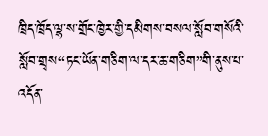ཁྲིད་ཁྲོད་ལྷ་ས་གྲོང་ཁྱེར་གྱི་དམིགས་བསལ་སློབ་གསོའི་སློབ་གྲྭས“ཏང་ཡོན་གཅིག་ལ་དར་ཆ་གཅིག”གི་ནུས་པ་འདོན་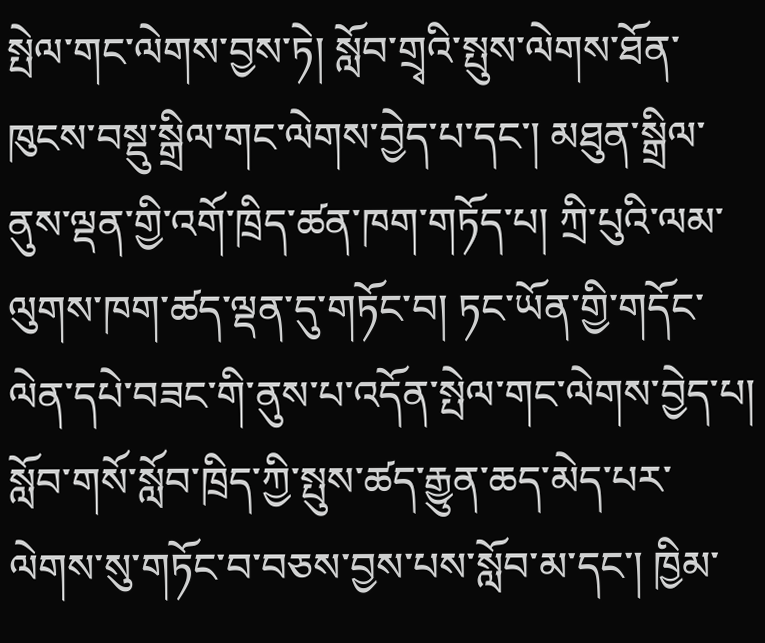སྤེལ་གང་ལེགས་བྱས་ཏེ། སློབ་གྲྭའི་སྤུས་ལེགས་ཐོན་ཁུངས་བསྡུ་སྒྲིལ་གང་ལེགས་བྱེད་པ་དང་། མཐུན་སྒྲིལ་ནུས་ལྡན་གྱི་འགོ་ཁྲིད་ཚན་ཁག་གཏོད་པ། ཀྲི་པུའི་ལམ་ལུགས་ཁག་ཚད་ལྡན་དུ་གཏོང་བ། ཏང་ཡོན་གྱི་གདོང་ལེན་དཔེ་བཟང་གི་ནུས་པ་འདོན་སྤེལ་གང་ལེགས་བྱེད་པ། སློབ་གསོ་སློབ་ཁྲིད་ཀྱི་སྤུས་ཚད་རྒྱུན་ཆད་མེད་པར་ལེགས་སུ་གཏོང་བ་བཅས་བྱས་པས་སློབ་མ་དང་། ཁྱིམ་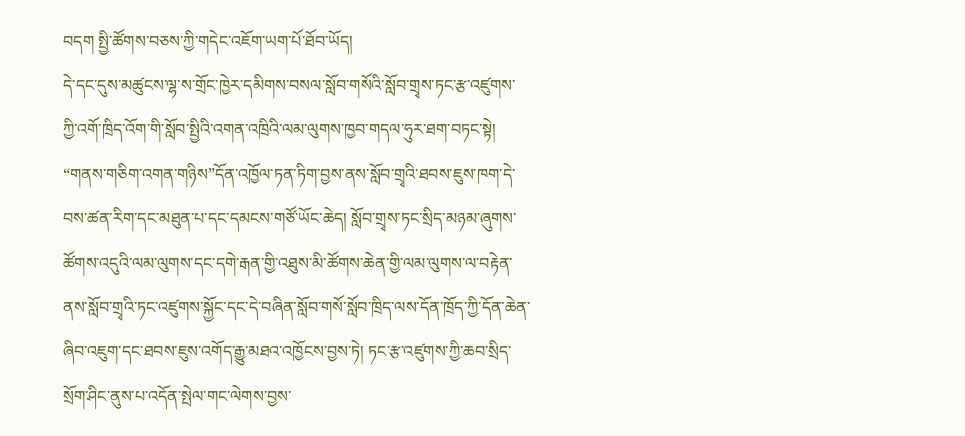བདག སྤྱི་ཚོགས་བཅས་ཀྱི་གདེང་འཇོག་ཡག་པོ་ཐོབ་ཡོད།
དེ་དང་དུས་མཚུངས་ལྷ་ས་གྲོང་ཁྱེར་དམིགས་བསལ་སློབ་གསོའི་སློབ་གྲྭས་ཏང་རྩ་འཛུགས་ཀྱི་འགོ་ཁྲིད་འོག་གི་སློབ་སྤྱིའི་འགན་འཁྲིའི་ལམ་ལུགས་ཁྱབ་གདལ་ཧུར་ཐག་བཏང་སྟེ། “གནས་གཅིག་འགན་གཉིས”དོན་འཁྱོལ་ཏན་ཏིག་བྱས་ནས་སློབ་གྲྭའི་ཐབས་ཇུས་ཁག་དེ་བས་ཚན་རིག་དང་མཐུན་པ་དང་དམངས་གཙོ་ཡོང་ཆེད། སློབ་གྲྭས་ཏང་སྲིད་མཉམ་ཞུགས་ཚོགས་འདུའི་ལམ་ལུགས་དང་དགེ་རྒན་གྱི་འཐུས་མི་ཚོགས་ཆེན་གྱི་ལམ་ལུགས་ལ་བརྟེན་ནས་སློབ་གྲྭའི་ཏང་འཛུགས་སྐྱོང་དང་དེ་བཞིན་སློབ་གསོ་སློབ་ཁྲིད་ལས་དོན་ཁྲོད་ཀྱི་དོན་ཆེན་ཞིབ་འཇུག་དང་ཐབས་ཇུས་འགོད་རྒྱུ་མཐའ་འཁྱོངས་བྱས་ཏེ། ཏང་རྩ་འཛུགས་ཀྱི་ཆབ་སྲིད་སྲོག་ཤིང་ནུས་པ་འདོན་སྤེལ་གང་ལེགས་བྱས་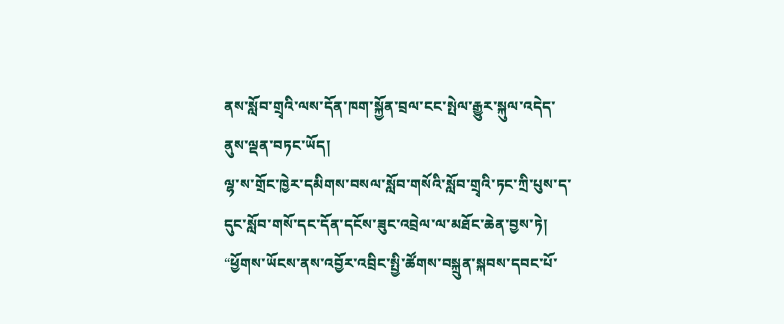ནས་སློབ་གྲྭའི་ལས་དོན་ཁག་སྐྱོན་བྲལ་ངང་སྤེལ་རྒྱུར་སྐུལ་འདེད་ནུས་ལྡན་བཏང་ཡོད།
ལྷ་ས་གྲོང་ཁྱེར་དམིགས་བསལ་སློབ་གསོའི་སློབ་གྲྭའི་ཏང་ཀྲི་པུས་ད་དུང་སློབ་གསོ་དང་དོན་དངོས་ཟུང་འབྲེལ་ལ་མཐོང་ཆེན་བྱས་ཏེ། “ཕྱོགས་ཡོངས་ནས་འབྱོར་འབྲིང་སྤྱི་ཚོགས་བསྐྲུན་སྐབས་དབང་པོ་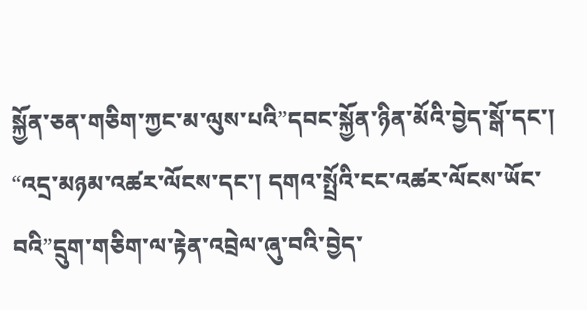སྐྱོན་ཅན་གཅིག་ཀྱང་མ་ལུས་པའི”དབང་སྐྱོན་ཉིན་མོའི་བྱེད་སྒོ་དང་། “འདྲ་མཉམ་འཚར་ལོངས་དང་། དགའ་སྤྲོའི་ངང་འཚར་ལོངས་ཡོང་བའི”དྲུག་གཅིག་ལ་རྟེན་འབྲེལ་ཞུ་བའི་བྱེད་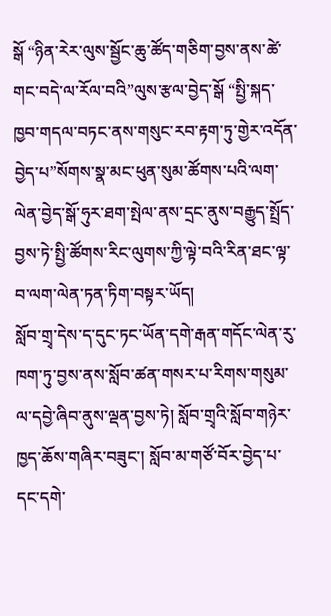སྒོ “ཉིན་རེར་ལུས་སྦྱོང་ཆུ་ཚོད་གཅིག་བྱས་ནས་ཚེ་གང་བདེ་ལ་རོལ་བའི”ལུས་རྩལ་བྱེད་སྒོ “སྤྱི་སྐད་ཁྱབ་གདལ་བཏང་ནས་གསུང་རབ་རྟག་ཏུ་གྱེར་འདོན་བྱེད་པ”སོགས་སྣ་མང་ཕུན་སུམ་ཚོགས་པའི་ལག་ལེན་བྱེད་སྒོ་ཧུར་ཐག་སྤེལ་ནས་དྲང་ནུས་བརྒྱུད་སྤྲོད་བྱས་ཏེ་སྤྱི་ཚོགས་རིང་ལུགས་ཀྱི་ལྟེ་བའི་རིན་ཐང་ལྟ་བ་ལག་ལེན་ཏན་ཏིག་བསྟར་ཡོད།
སློབ་གྲྭ་དེས་ད་དུང་ཏང་ཡོན་དགེ་རྒན་གདོང་ལེན་རུ་ཁག་ཏུ་བྱས་ནས་སློབ་ཚན་གསར་པ་རིགས་གསུམ་ལ་དབྱེ་ཞིབ་ནུས་ལྡན་བྱས་ཏེ། སློབ་གྲྭའི་སློབ་གཉེར་ཁྱད་ཆོས་གཞིར་བཟུང་། སློབ་མ་གཙོ་བོར་བྱེད་པ་དང་དགེ་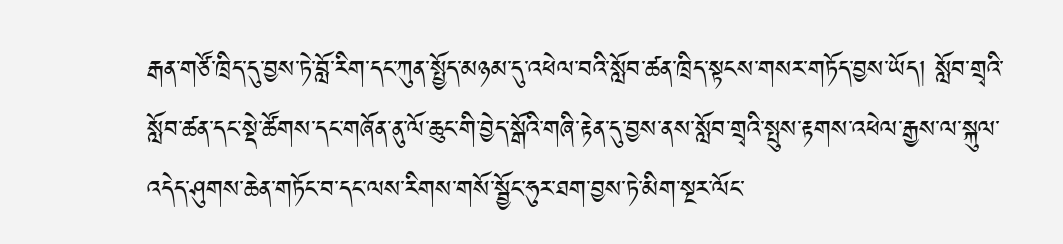རྒན་གཙོ་ཁྲིད་དུ་བྱས་ཏེ་བློ་རིག་དང་ཀུན་སྤྱོད་མཉམ་དུ་འཕེལ་བའི་སློབ་ཚན་ཁྲིད་སྟངས་གསར་གཏོད་བྱས་ཡོད། སློབ་གྲྭའི་སློབ་ཚན་དང་སྡེ་ཚོགས་དང་གཞོན་ནུ་ལོ་ཆུང་གི་བྱེད་སྒོའི་གཞི་རྟེན་དུ་བྱས་ནས་སློབ་གྲྭའི་སྤུས་རྟགས་འཕེལ་རྒྱས་ལ་སྐུལ་འདེད་ཤུགས་ཆེན་གཏོང་བ་དང་ལས་རིགས་གསོ་སྦྱོང་ཧུར་ཐག་བྱས་ཏེ་མིག་སྔར་ལོང་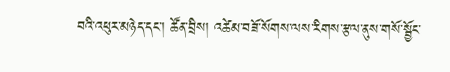བའི་འཕུར་མཉེད་དང་། ཚོན་བྲིས། འཚེམ་བཟོ་སོགས་ལས་རིགས་རྩལ་ནུས་གསོ་སྦྱོང་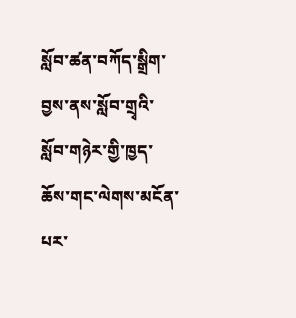སློབ་ཚན་བཀོད་སྒྲིག་བྱས་ནས་སློབ་གྲྭའི་སློབ་གཉེར་གྱི་ཁྱད་ཆོས་གང་ལེགས་མངོན་པར་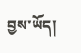བྱས་ཡོད།